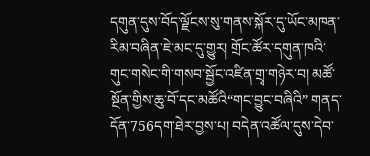དགུན་དུས་བོད་ལྗོངས་སུ་གནས་སྐོར་དུ་ཡོང་མཁན་རིམ་བཞིན་ཇེ་མང་དུ་གྱུར། གྲོང་ཚོར་དགུན་ཁའི་གུང་གསེང་གི་གསབ་སྦྱོང་འཛིན་གྲྭ་གཉེར་བ། མཚོ་སྔོན་གྱིས་ཆུ་བོ་དང་མཚོའི“གང་བྱུང་བཞིའི” གནད་དོན་756དག་ཐེར་བྱས་པ། བདེན་འཚོལ་དུས་དེབ་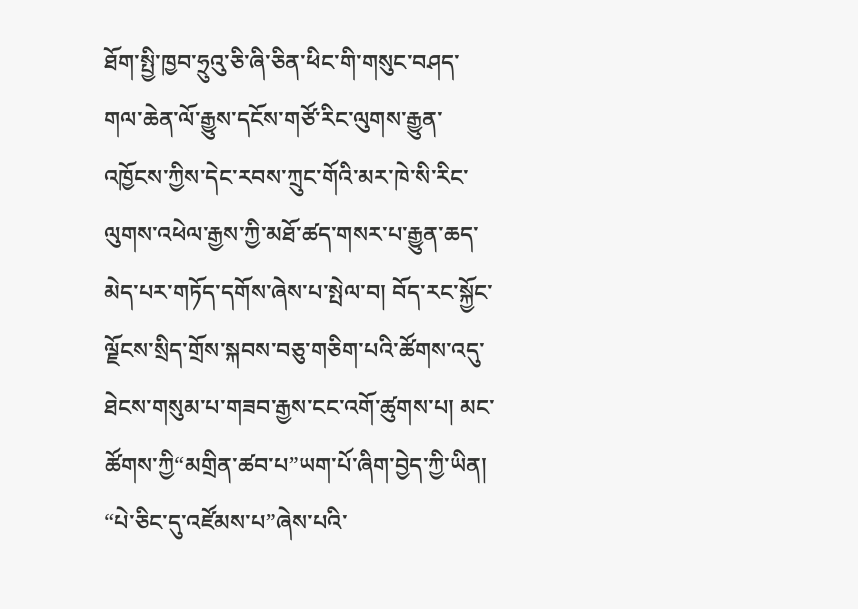ཐོག་སྤྱི་ཁྱབ་ཧྲུའུ་ཅི་ཞི་ཅིན་ཕིང་གི་གསུང་བཤད་གལ་ཆེན་ལོ་རྒྱུས་དངོས་གཙོ་རིང་ལུགས་རྒྱུན་འཁྱོངས་ཀྱིས་དེང་རབས་ཀྲུང་གོའི་མར་ཁེ་སི་རིང་ལུགས་འཕེལ་རྒྱས་ཀྱི་མཐོ་ཚད་གསར་པ་རྒྱུན་ཆད་མེད་པར་གཏོད་དགོས་ཞེས་པ་སྤེལ་བ། བོད་རང་སྐྱོང་ལྗོངས་སྲིད་གྲོས་སྐབས་བཅུ་གཅིག་པའི་ཚོགས་འདུ་ཐེངས་གསུམ་པ་གཟབ་རྒྱས་ངང་འགོ་ཚུགས་པ། མང་ཚོགས་ཀྱི“མགྲིན་ཚབ་པ”ཡག་པོ་ཞིག་བྱེད་ཀྱི་ཡིན། “པེ་ཅིང་དུ་འཛོམས་པ”ཞེས་པའི་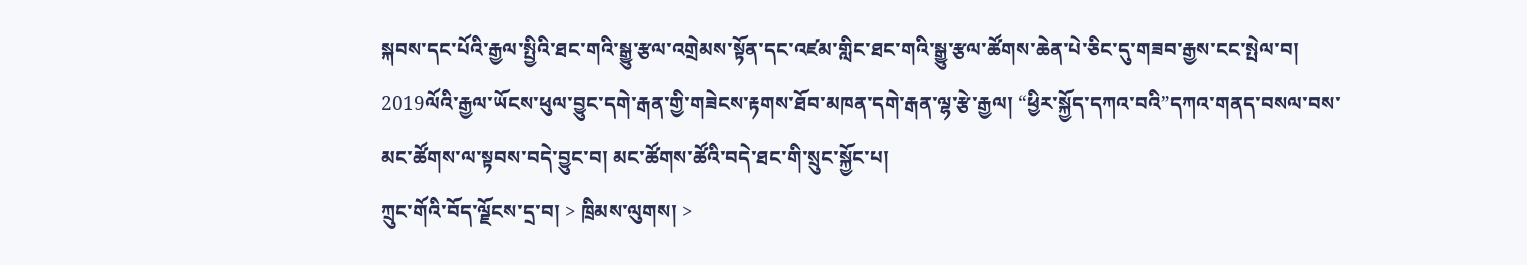སྐབས་དང་པོའི་རྒྱལ་སྤྱིའི་ཐང་གའི་སྒྱུ་རྩལ་འགྲེམས་སྟོན་དང་འཛམ་གླིང་ཐང་གའི་སྒྱུ་རྩལ་ཚོགས་ཆེན་པེ་ཅིང་དུ་གཟབ་རྒྱས་ངང་སྤེལ་བ། 2019ལོའི་རྒྱལ་ཡོངས་ཕུལ་བྱུང་དགེ་རྒན་གྱི་གཟེངས་རྟགས་ཐོབ་མཁན་དགེ་རྒན་ལྷ་རྩེ་རྒྱལ། “ཕྱིར་སྐྱོད་དཀའ་བའི”དཀའ་གནད་བསལ་བས་མང་ཚོགས་ལ་སྟབས་བདེ་བྱུང་བ། མང་ཚོགས་ཚོའི་བདེ་ཐང་གི་སྲུང་སྐྱོང་པ།
ཀྲུང་གོའི་བོད་ལྗོངས་དྲ་བ། > ཁྲིམས་ལུགས། >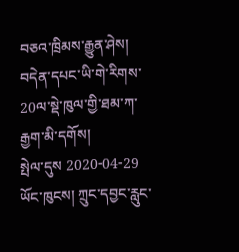བཅའ་ཁྲིམས་རྒྱུན་ཤེས།
བདེན་དཔང་ཡི་གེ་རིགས་20ལ་སྡེ་ཁུལ་གྱི་ཐམ་ཀ་རྒྱག་མི་དགོས།
སྤེལ་དུས 2020-04-29 ཡོང་ཁུངས། ཀྲུང་དབྱང་རླུང་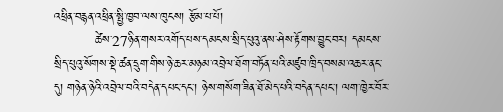འཕྲིན་བརྙན་འཕྲིན་སྤྱི་ཁྱབ་ལས་ཁུངས། རྩོམ་པ་པོ།
          ཚེས་27ཉིན་གསར་འགོད་པས་དམངས་སྲིད་པུའུ་ནས་ཤེས་རྟོགས་བྱུང་བར། དམངས་སྲིད་པུའུ་སོགས་སྡེ་ཚན་དྲུག་གིས་ཉེ་ཆར་མཉམ་འབྲེལ་ཐོག་བཏོན་པའི་མཛུབ་ཁྲིད་བསམ་འཆར་ནང་དུ། གཉེན་ཉེའི་འབྲེལ་བའི་བདེན་དཔང་དང་། ཉེས་གསོག་ཟིན་ཐོ་མེད་པའི་བདེན་དཔང་། ལག་ཁྱེར་བོར་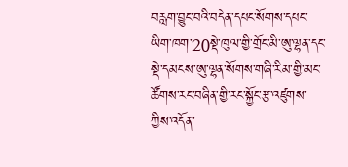བརླག་བྱུང་བའི་བདེན་དཔང་སོགས་དཔང་ཡིག་ཁག་20སྡེ་ཁུལ་གྱི་གྲོང་མི་ཨུ་ལྷན་དང་སྡེ་དམངས་ཨུ་ལྷན་སོགས་གཞི་རིམ་གྱི་མང་ཚོགས་རང་བཞིན་གྱི་རང་སྐྱོང་རྩ་འཛུགས་ཀྱིས་འདོན་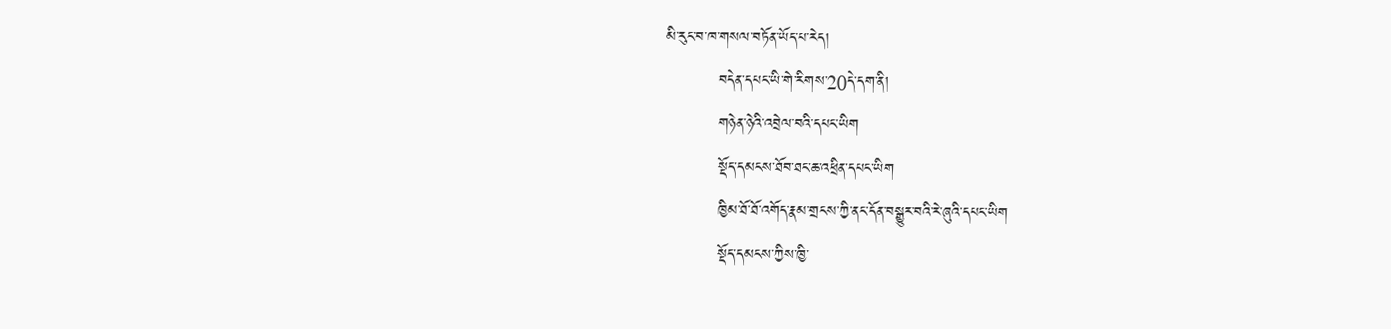མི་རུང་བ་ཁ་གསལ་བཏོན་ཡོད་པ་རེད།
          བདེན་དཔང་ཡི་གེ་རིགས་20དེ་དག་ནི།
          གཉེན་ཉེའི་འབྲེལ་བའི་དཔང་ཡིག
          སྡོད་དམངས་ཐོབ་ཐང་ཆ་འཕྲིན་དཔང་ཡིག
          ཁྱིམ་ཐོ་ཐོ་འགོད་རྣམ་གྲངས་ཀྱི་ནང་དོན་བསྒྱུར་བའི་རེ་ཞུའི་དཔང་ཡིག
          སྡོད་དམངས་ཀྱིས་ཁྱི་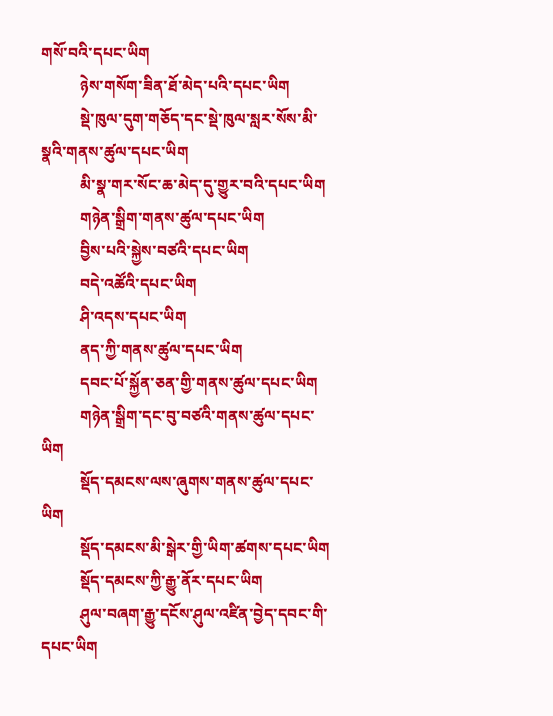གསོ་བའི་དཔང་ཡིག
          ཉེས་གསོག་ཟིན་ཐོ་མེད་པའི་དཔང་ཡིག
          སྡེ་ཁུལ་དུག་གཅོད་དང་སྡེ་ཁུལ་སླར་སོས་མི་སྣའི་གནས་ཚུལ་དཔང་ཡིག
          མི་སྣ་གར་སོང་ཆ་མེད་དུ་གྱུར་བའི་དཔང་ཡིག
          གཉེན་སྒྲིག་གནས་ཚུལ་དཔང་ཡིག
          བྱིས་པའི་སྐྱེས་བཙའི་དཔང་ཡིག
          བདེ་འཚོའི་དཔང་ཡིག
          ཤི་འདས་དཔང་ཡིག
          ནད་ཀྱི་གནས་ཚུལ་དཔང་ཡིག
          དབང་པོ་སྐྱོན་ཅན་གྱི་གནས་ཚུལ་དཔང་ཡིག
          གཉེན་སྒྲིག་དང་བུ་བཙའི་གནས་ཚུལ་དཔང་ཡིག
          སྡོད་དམངས་ལས་ཞུགས་གནས་ཚུལ་དཔང་ཡིག
          སྡོད་དམངས་མི་སྒེར་གྱི་ཡིག་ཚགས་དཔང་ཡིག
          སྡོད་དམངས་ཀྱི་རྒྱུ་ནོར་དཔང་ཡིག
          ཤུལ་བཞག་རྒྱུ་དངོས་ཤུལ་འཛིན་བྱེད་དབང་གི་དཔང་ཡིག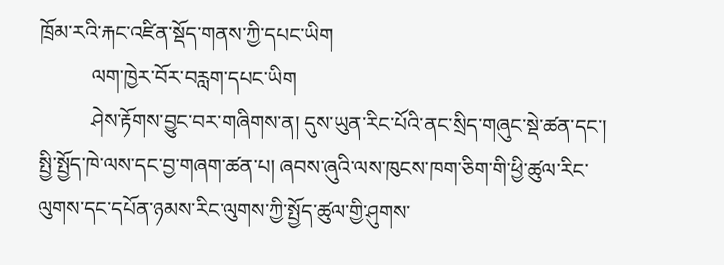ཁྲོམ་རའི་རྐང་འཛིན་སྡོད་གནས་ཀྱི་དཔང་ཡིག
          ལག་ཁྱེར་བོར་བརླག་དཔང་ཡིག
          ཤེས་རྟོགས་བྱུང་བར་གཞིགས་ན། དུས་ཡུན་རིང་པོའི་ནང་སྲིད་གཞུང་སྡེ་ཚན་དང་། སྤྱི་སྤྱོད་ཁེ་ལས་དང་བྱ་གཞག་ཚན་པ། ཞབས་ཞུའི་ལས་ཁུངས་ཁག་ཅིག་གི་ཕྱི་ཚུལ་རིང་ལུགས་དང་དཔོན་ཉམས་རིང་ལུགས་ཀྱི་སྤྱོད་ཚུལ་གྱི་ཤུགས་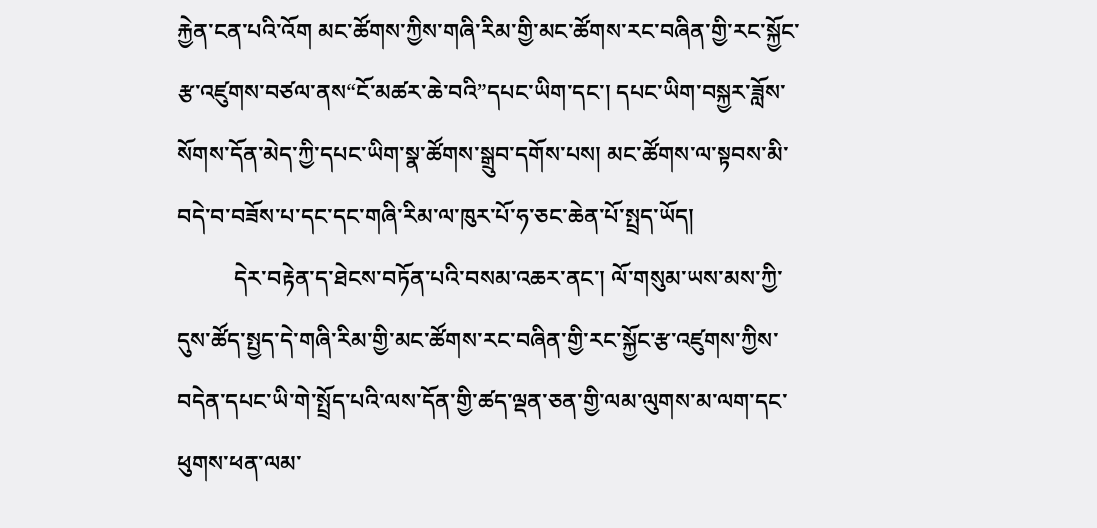རྐྱེན་ངན་པའི་འོག མང་ཚོགས་ཀྱིས་གཞི་རིམ་གྱི་མང་ཚོགས་རང་བཞིན་གྱི་རང་སྐྱོང་རྩ་འཛུགས་བཙལ་ནས“ངོ་མཚར་ཆེ་བའི”དཔང་ཡིག་དང་། དཔང་ཡིག་བསྐྱར་ཟློས་སོགས་དོན་མེད་ཀྱི་དཔང་ཡིག་སྣ་ཚོགས་སྒྲུབ་དགོས་པས། མང་ཚོགས་ལ་སྟབས་མི་བདེ་བ་བཟོས་པ་དང་དང་གཞི་རིམ་ལ་ཁུར་པོ་ཧ་ཅང་ཆེན་པོ་སྤྲད་ཡོད།
          དེར་བརྟེན་ད་ཐེངས་བཏོན་པའི་བསམ་འཆར་ནང་། ལོ་གསུམ་ཡས་མས་ཀྱི་དུས་ཚོད་སྤྱད་དེ་གཞི་རིམ་གྱི་མང་ཚོགས་རང་བཞིན་གྱི་རང་སྐྱོང་རྩ་འཛུགས་ཀྱིས་བདེན་དཔང་ཡི་གེ་སྤྲོད་པའི་ལས་དོན་གྱི་ཚད་ལྡན་ཅན་གྱི་ལམ་ལུགས་མ་ལག་དང་ཕུགས་ཕན་ལམ་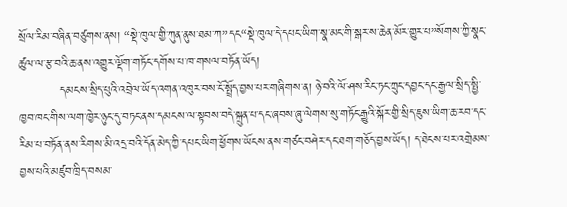སྲོལ་རིམ་བཞིན་བཙུགས་ནས། “སྡེ་ཁུལ་གྱི་ཀུན་ནུས་ཐམ་ཀ”དང“སྡེ་ཁུལ་དེ་དཔང་ཡིག་སྣ་མང་གི་སྒར་ས་ཆེན་མོར་གྱུར་པ”སོགས་ཀྱི་སྣང་ཚུལ་ལ་རྩ་བའི་ཆ་ནས་འགྱུར་ལྡོག་གཏོང་དགོས་པ་ཁ་གསལ་བཏོན་ཡོད།
          དམངས་སྲིད་པུའི་འབྲེལ་ཡོད་འགན་འཁུར་བས་ངོ་སྤྲོད་བྱས་པར་གཞིགས་ན། ཉེ་བའི་ལོ་ཤས་རིང་ཏང་ཀྲུང་དབྱང་དང་རྒྱལ་སྲིད་སྤྱི་ཁྱབ་ཁང་གིས་ལག་ཁྱེར་ཉུང་དུ་བཏང་ནས་དམངས་ལ་སྟབས་བདེ་སྐྲུན་པ་དང་ཞབས་ཞུ་ལེགས་སུ་གཏོང་རྒྱུའི་སྐོར་གྱི་སྲིད་ཇུས་ཡིག་ཆ་རབ་དང་རིམ་པ་བཏོན་ནས་རིགས་མི་འདྲ་བའི་དོན་མེད་ཀྱི་དཔང་ཡིག་ཕྱོགས་ཡོངས་ནས་གཙང་བཤེར་དང་ཐག་གཅོད་བྱས་ཡོད། ད་ཐེངས་པར་འགྲེམས་བྱས་པའི་མཛུབ་ཁྲིད་བསམ་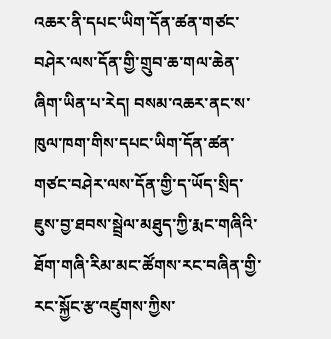འཆར་ནི་དཔང་ཡིག་དོན་ཚན་གཙང་བཤེར་ལས་དོན་གྱི་གྲུབ་ཆ་གལ་ཆེན་ཞིག་ཡིན་པ་རེད། བསམ་འཆར་ནང་ས་ཁུལ་ཁག་གིས་དཔང་ཡིག་དོན་ཚན་གཙང་བཤེར་ལས་དོན་གྱི་ད་ཡོད་སྲིད་ཇུས་བྱ་ཐབས་སྦྲེལ་མཐུད་ཀྱི་རྨང་གཞིའི་ཐོག་གཞི་རིམ་མང་ཚོགས་རང་བཞིན་གྱི་རང་སྐྱོང་རྩ་འཛུགས་ཀྱིས་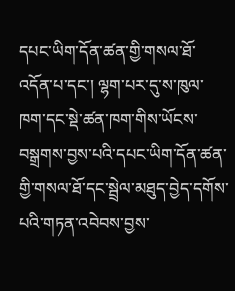དཔང་ཡིག་དོན་ཚན་གྱི་གསལ་ཐོ་འདོན་པ་དང་། ལྷག་པར་དུ་ས་ཁུལ་ཁག་དང་སྡེ་ཚན་ཁག་གིས་ཡོངས་བསྒྲགས་བྱས་པའི་དཔང་ཡིག་དོན་ཚན་གྱི་གསལ་ཐོ་དང་སྦྲེལ་མཐུད་བྱེད་དགོས་པའི་གཏན་འབེབས་བྱས་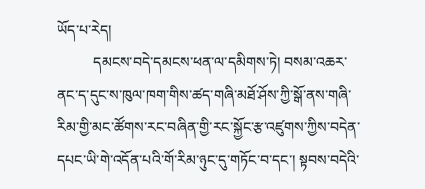ཡོད་པ་རེད།
          དམངས་བདེ་དམངས་ཕན་ལ་དམིགས་ཏེ། བསམ་འཆར་ནང་ད་དུང་ས་ཁུལ་ཁག་གིས་ཚད་གཞི་མཐོ་ཤོས་ཀྱི་སྒོ་ནས་གཞི་རིམ་གྱི་མང་ཚོགས་རང་བཞིན་གྱི་རང་སྐྱོང་རྩ་འཛུགས་ཀྱིས་བདེན་དཔང་ཡི་གེ་འདོན་པའི་གོ་རིམ་ཉུང་དུ་གཏོང་བ་དང་། སྟབས་བདེའི་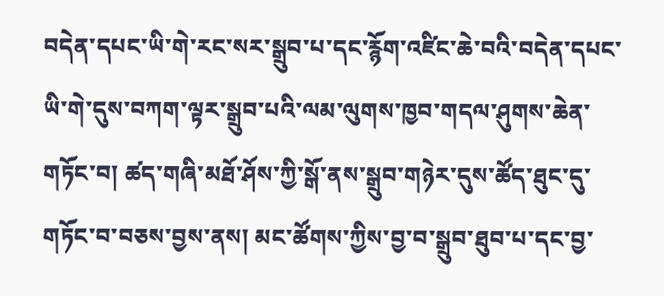བདེན་དཔང་ཡི་གེ་རང་སར་སྒྲུབ་པ་དང་རྙོག་འཛིང་ཆེ་བའི་བདེན་དཔང་ཡི་གེ་དུས་བཀག་ལྟར་སྒྲུབ་པའི་ལམ་ལུགས་ཁྱབ་གདལ་ཤུགས་ཆེན་གཏོང་བ། ཚད་གཞི་མཐོ་ཤོས་ཀྱི་སྒོ་ནས་སྒྲུབ་གཉེར་དུས་ཚོད་ཐུང་དུ་གཏོང་བ་བཅས་བྱས་ནས། མང་ཚོགས་ཀྱིས་བྱ་བ་སྒྲུབ་ཐུབ་པ་དང་བྱ་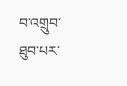བ་འགྲུབ་ཐུབ་པར་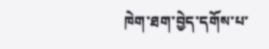ཁེག་ཐག་བྱེད་དགོས་པ་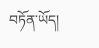བཏོན་ཡོད།